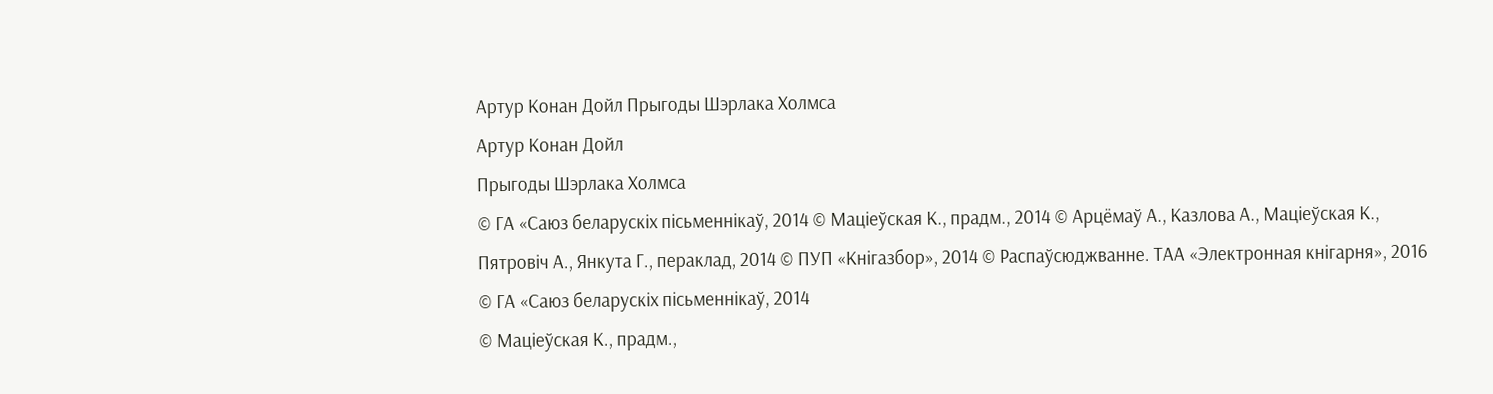Артур Конан Дойл Прыгоды Шэрлака Холмса
Артур Конан Дойл
Прыгоды Шэрлака Холмса
© ГА «Саюз беларускіх пісьменнікаў, 2014 © Маціеўская К., прадм., 2014 © Арцёмаў А., Казлова А., Маціеўская К., Пятровіч А., Янкута Г., пераклад, 2014 © ПУП «Кнігазбор», 2014 © Распаўсюджванне. ТАА «Электронная кнігарня», 2016
© ГА «Саюз беларускіх пісьменнікаў, 2014
© Маціеўская К., прадм.,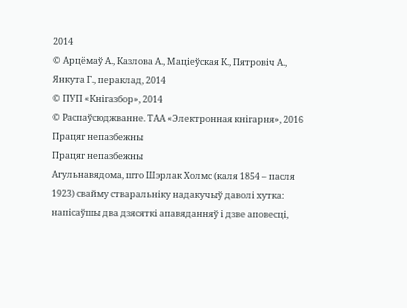2014
© Арцёмаў А., Казлова А., Маціеўская К., Пятровіч А., Янкута Г., пераклад, 2014
© ПУП «Кнігазбор», 2014
© Распаўсюджванне. ТАА «Электронная кнігарня», 2016
Працяг непазбежны
Працяг непазбежны
Агульнавядома, што Шэрлак Холмс (каля 1854 – пасля 1923) свайму стваральніку надакучыў даволі хутка: напісаўшы два дзясяткі апавяданняў і дзве аповесці,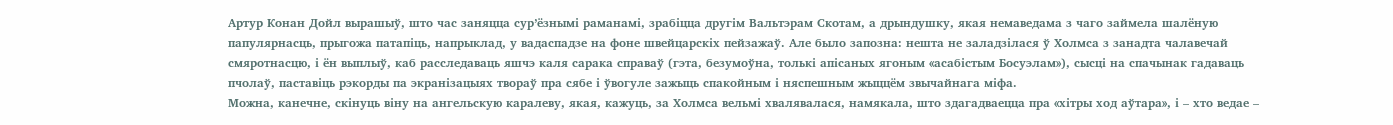Артур Конан Дойл вырашыў, што час заняцца сур’ёзнымі раманамі, зрабіцца другім Вальтэрам Скотам, а дрындушку, якая немаведама з чаго займела шалёную папулярнасць, прыгожа патапіць, напрыклад, у вадаспадзе на фоне швейцарскіх пейзажаў. Але было запозна: нешта не заладзілася ў Холмса з занадта чалавечай смяротнасцю, і ён выплыў, каб расследаваць яшчэ каля сарака справаў (гэта, безумоўна, толькі апісаных ягоным «асабістым Босуэлам»), сысці на спачынак гадаваць пчолаў, паставіць рэкорды па экранізацыях твораў пра сябе і ўвогуле зажыць спакойным і няспешным жыццём звычайнага міфа.
Можна, канечне, скінуць віну на ангельскую каралеву, якая, кажуць, за Холмса вельмі хвалявалася, намякала, што здагадваецца пра «хітры ход аўтара», і – хто ведае –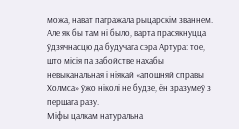можа, нават пагражала рыцарскім званнем. Але як бы там ні было, варта прасякнуцца ўдзячнасцю да будучага сэра Артура: тое, што місія па забойстве нахабы невыканальная і ніякай «апошняй справы Холмса» ўжо ніколі не будзе, ён зразумеў з першага разу.
Міфы цалкам натуральна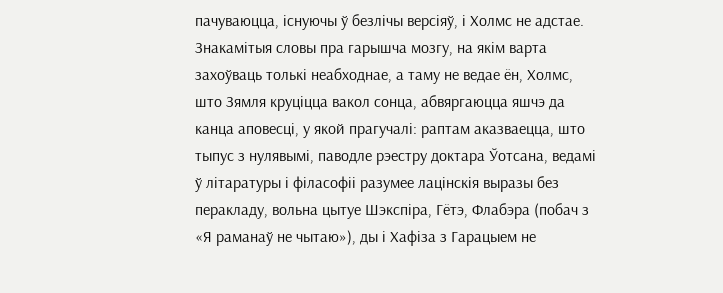пачуваюцца, існуючы ў безлічы версіяў, і Холмс не адстае. Знакамітыя словы пра гарышча мозгу, на якім варта захоўваць толькі неабходнае, а таму не ведае ён, Холмс, што Зямля круціцца вакол сонца, абвяргаюцца яшчэ да канца аповесці, у якой прагучалі: раптам аказваецца, што тыпус з нулявымі, паводле рэестру доктара Ўотсана, ведамі ў літаратуры і філасофіі разумее лацінскія выразы без перакладу, вольна цытуе Шэкспіра, Гётэ, Флабэра (побач з «Я раманаў не чытаю»), ды і Хафіза з Гарацыем не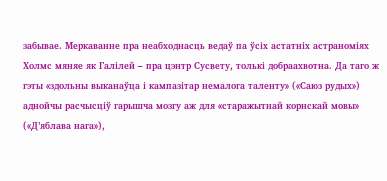забывае. Меркаванне пра неабходнасць ведаў па ўсіх астатніх астраноміях Холмс мяняе як Галілей – пра цэнтр Сусвету, толькі добраахвотна. Да таго ж гэты «здольны выканаўца і кампазітар немалога таленту» («Саюз рудых») аднойчы расчысціў гарышча мозгу аж для «старажытнай корнскай мовы» («Д’яблава нага»),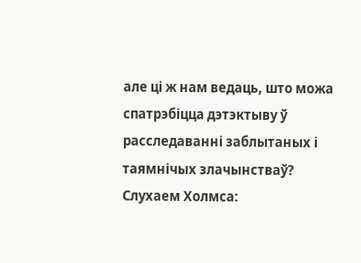але ці ж нам ведаць, што можа спатрэбіцца дэтэктыву ў расследаванні заблытаных і таямнічых злачынстваў? Слухаем Холмса: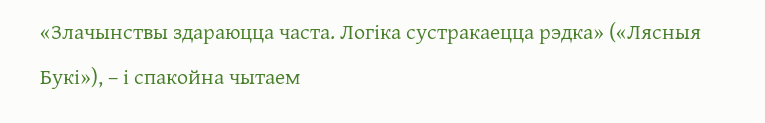«Злачынствы здараюцца часта. Логіка сустракаецца рэдка» («Лясныя Букі»), – і спакойна чытаем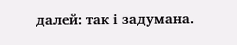далей: так і задумана.